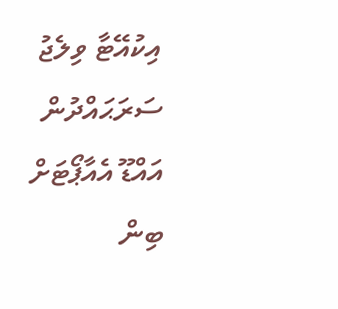އިކުއޭޓާ ވިލެޖު ސަރަޙައްދުން އައްޑޫ އެއާޕޯޓަށް ބިން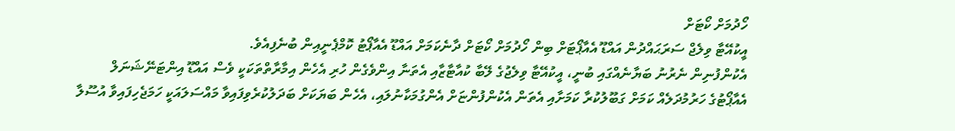ހޯދުމަށް ކޯޓަށް
އީކުއޭޓާ ވިލެޖް ސަރަޙައްދުން އައްޑޫ އެއާޕޯޓަށް ބިން ހޯދުމަށް ކޯޓަށް ދާނެކަމަށް އައްޑޫ އެއާޕޯޓު ކޮމްޕެނީއިން ބުނެފިއެވެ.
އެކުންފުނިން ނެރުނު ބަޔާނެއްގައި ބުނީ، އީކުއޭޓާ ވިލެޖުގެ ލޭބާ ކުއާޓާޒާއި އެތަނާ އިންވެގެން ހުރި އެހެން އިމާރާތްތަކަކީ ވެސް އައްޑޫ އިންޓަނޭޝަނަލް އެއާޕޯޓުގެ ހަރުމުދަލެއް ކަމަށް ގަބޫލުކުރާ ކަމަށާއި އެތަން އެކުންފުންޏަށް އެންގުމަކާނުލައި، އެހެން ބަޔަކަށް ބަދަލުކުރެވިފައިވާ މައްސަލައަކީ ހަމަޖެހިފައިވާ އުސޫލާ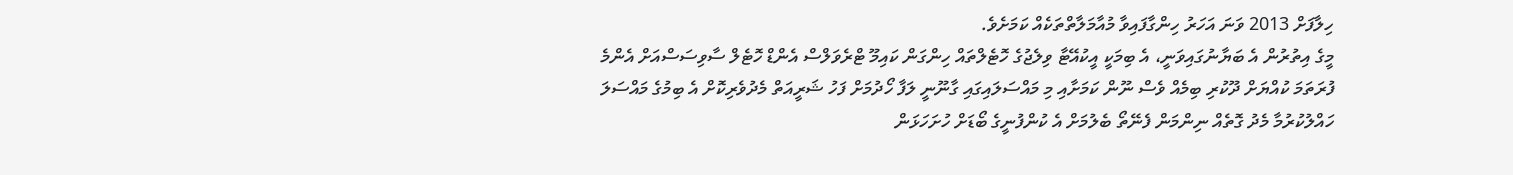ހިލާފަށް 2013 ވަނަ އަހަރު ހިންގާފައިވާ މުއާމަލާތްތަކެއް ކަމަށެވެ.
މީގެ އިތުރުން އެ ބަޔާނުގައިވަނީ، އެ ބިމަކީ އީކުއޭޓާ ވިލެޖުގެ ހޮޓެލްތައް ހިންގަން ކައިމޫ ޓްރެވަލްސް އެންޑް ހޮޓެލް ސާވިސަސްއަށް އެންމެ ފުރަތަމަ ކުއްޔަށް ދޫކުރި ބިމެއް ވެސް ނޫން ކަމަށާއި މި މައްސަލައިގައި ގާނޫނީ ލަފާ ހޯދުމަށް ފަހު ޝަރީއަތް މެދުވެރިކޮށް އެ ބިމުގެ މައްސަލަ ހައްލުކުރުމާ މެދު ގޮތެއް ނިންމަން ފެނޭތޯ ބެލުމަށް އެ ކުންފުނީގެ ބޯޑަށް ހުށަހަޅަން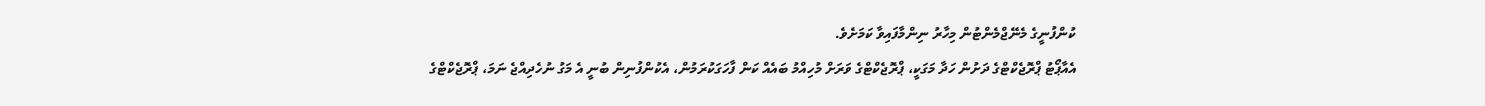ކުންފުނީގެ މެނޭޖްމެންޓުން މިހާރު ނިންމާފައިވާ ކަމަށެވެ.
އެއާޕޯޓު ޕްރޮޖެކްޓްގެ ދަށުން ހަދާ މަގަކީ، ޕްރޮޖެކްޓްގެ ވަރަށް މުހިއްމު ބައެއް ކަން ފާހަގަކުރަމުން، އެކުންފުނިން ބުނީ އެ މަގު ނުހެދިއްޖެ ނަމަ، ޕްރޮޖެކްޓްގެ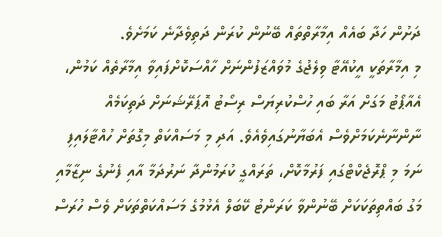ދަށުން ހަދާ ބައެއް އިމާރާތްތައް ބޭނުން ކުރަން ދަތިވެދާނެ ކަމަށެވެ.
މި އިމާރާތަކީ އީކުއޭޓާ ވިލެޖުގެ މުވައްޒަފުންނަށް ހާއްސަކޮށްފައިވާ އިމާރާތެއް ކަމުން، އެއާޕޯޓު މަގަށް އަރާ ބައި ހުސްކުރިޔަސް ރިސޯޓު އޮޕަރޭޝަނަށް ދަތިކަމެއް ނާންނާނެކަމަށްވެސް އެބަޔާނުގައިވެއެވެ. އަދި މި މަސައްކަތް މިގޮތަށް ހުއްޓާލައިފި ނަމަ މި ޕްރޮޖެކްޓްގައި ފަރުމާކޮށް، ތަރައްގީ ކުރަމުންދާ ނަރުދަމާ އާއި ފެނުގެ ނިޒާމާއި މަގު ބައްތިތަކަކަށް ބޭނުންވާ ކަރަންޓު ކޭބަލް އެޅުމުގެ މަސައްކަތްތަކަށް ވެސް ހުރަސް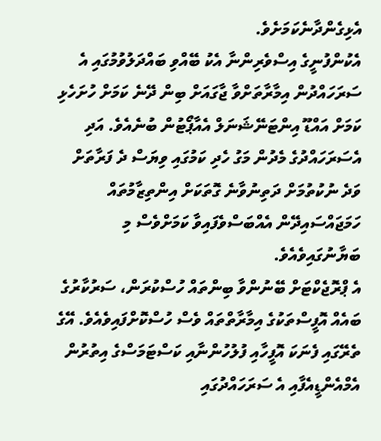އެޅިގެންދާނެކަމަށެވެ.
އެކުންފުނީގެ އިސްވެރިންނާ އެކު ބޭއްވި ބައްދަލުވުމުގައި އެ ސަރަހައްދުން އިމާރާތަށްވާ ޖާގައަށް ބިން ދޭނެ ކަމަށް ހުށަހެޅި ކަމަށް އައްޑޫ އިންޓަނޭޝަނަލް އެއާޕޯޓުން ބުނެއެވެ. އަދި އެސަރަހައްދުގެ މެދުން މަގު ހެދި ކަމުގައި ވިޔަސް ދެ ފަރާތަށް ވަދެ ނުކުތުމަށް ދަތިނުވާނެ ގޮތަކަށް އިންތިޒާމުތައް ހަމަޖައްސައިދޭން އެއްބަސްވެފައިވާ ކަމަށްވެސް މި ބަޔާނުގައިވެއެވެ.
އެ ޕްރޮޖެކްޓަށް ބޭނުންވާ ބިންތައް ހުސްކުރަން، ސަރުކާރުގެ ބައެއް އޮފީސްތަކުގެ އިމާރާތްތައް ވެސް ހުސްކޮށްފައިވެއެވެ. އޭގެ ތެރޭގައި ފެނަކަ އޮފީހާއި ފުލުހުންނާއި ކަސްޓަމަސްގެ އިތުރުން އެމްއެންޑީއެފާއި އެ ސަރަހައްދުގައި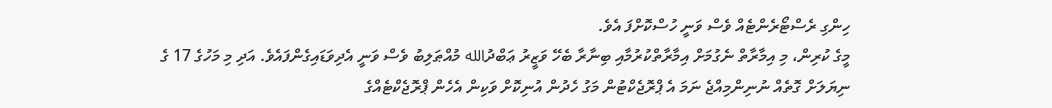ހިންގި ރެސްޓޯރެންޓެއް ވެސް ވަނީ ހުސްކޮށްފަ އެވެ.
މީގެ ކުރިން، މި އިމާރާތް ނެގުމަށް އިމާރާތްކުރުމާއި ބިނާރާ ބެހޭ ވަޒީރު ޢަބްދުالله މުއްޠަލިބު ވެސް ވަނީ އެދިވަޑައިގެންފައެވެ. އަދި މި މަހުގެ 17 ގެ ނިޔަލަށް ގޮތެއް ނުނިންމިއްޖެ ނަމަ އެ ޕްރޮޖެކްޓުން މަގު ހެދުން އުނިކޮށް ވަކިން އެހެން ޕްރޮޖެކްޓެއްގެ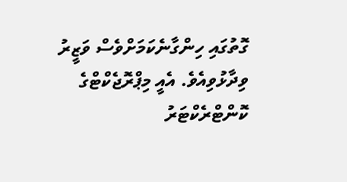ގޮތުގައި ހިންގާނެކަމަށްވެސް ވަޒީރު ވިދާޅުވިއެވެ. އެއީ މިޕްރޮޖެކްޓްގެ ކޮންޓްރެކްޓަރު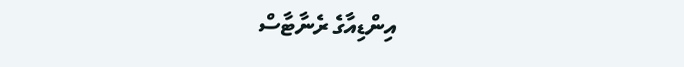އިންޑިއާގެ ރެނާޓާސް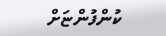ކުންފުންޏަށް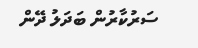ސަރުކާރުން ބަދަލު ދޭން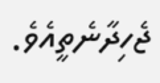ޖެހިދާނެތީއެވެ.